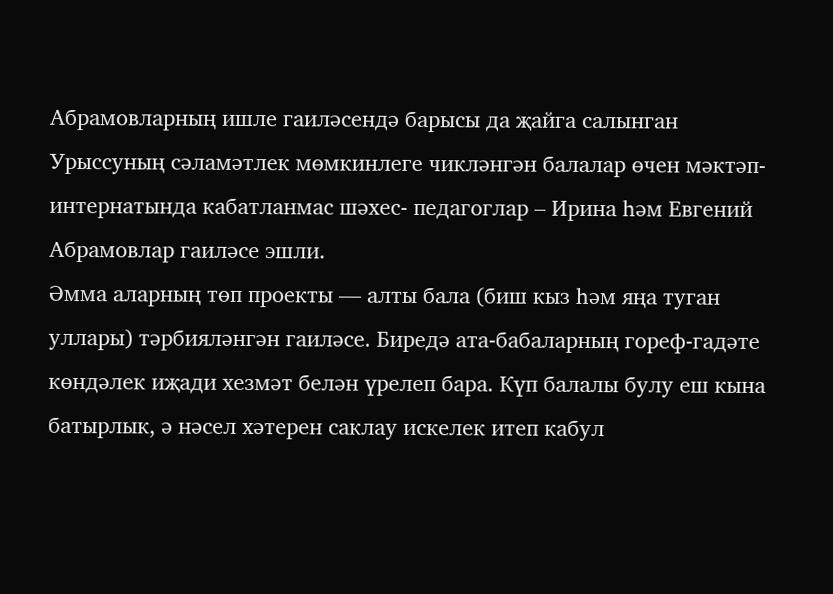Абрамовларның ишле гаиләсендә барысы да җайга салынган
Урыссуның сәламәтлек мөмкинлеге чикләнгән балалар өчен мәктәп-интернатында кабатланмас шәхес- педагоглар – Ирина һәм Евгений Абрамовлар гаиләсе эшли.
Әмма аларның төп проекты — алты бала (биш кыз һәм яңа туган уллары) тәрбияләнгән гаиләсе. Биредә ата-бабаларның гореф-гадәте көндәлек иҗади хезмәт белән үрелеп бара. Күп балалы булу еш кына батырлык, ә нәсел хәтерен саклау искелек итеп кабул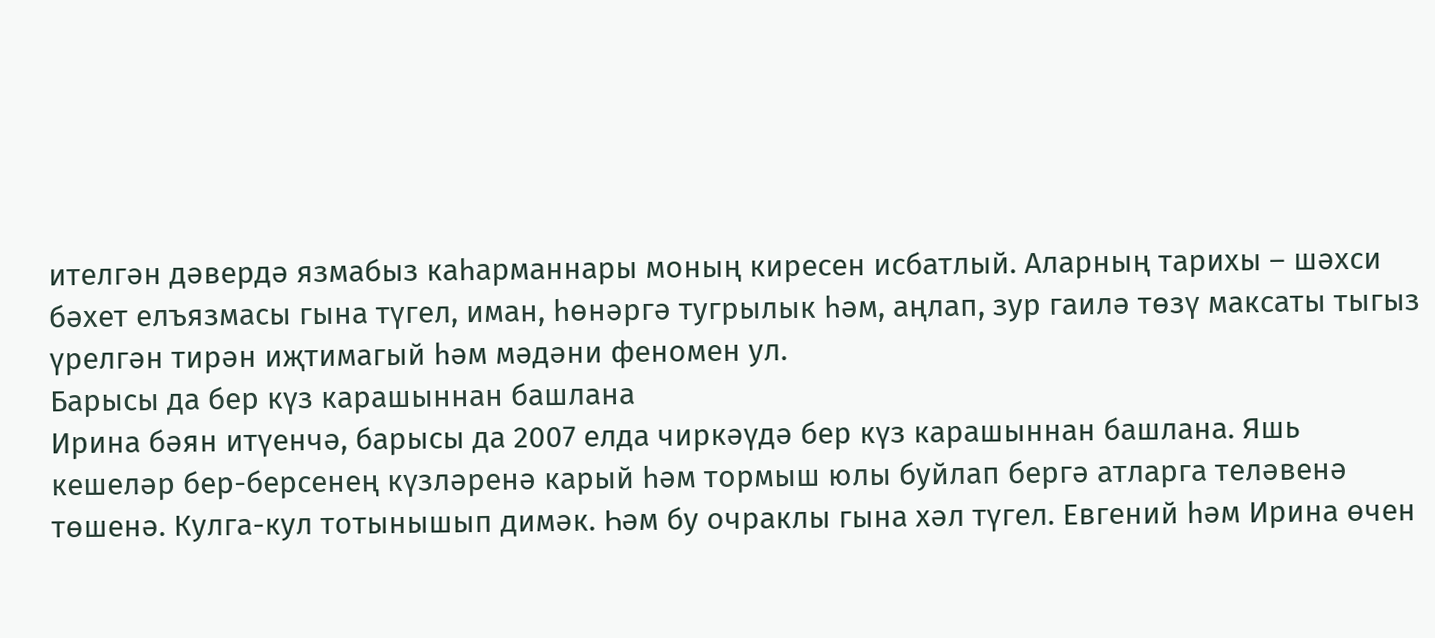ителгән дәвердә язмабыз каһарманнары моның киресен исбатлый. Аларның тарихы – шәхси бәхет елъязмасы гына түгел, иман, һөнәргә тугрылык һәм, аңлап, зур гаилә төзү максаты тыгыз үрелгән тирән иҗтимагый һәм мәдәни феномен ул.
Барысы да бер күз карашыннан башлана
Ирина бәян итүенчә, барысы да 2007 елда чиркәүдә бер күз карашыннан башлана. Яшь кешеләр бер-берсенең күзләренә карый һәм тормыш юлы буйлап бергә атларга теләвенә төшенә. Кулга-кул тотынышып димәк. Һәм бу очраклы гына хәл түгел. Евгений һәм Ирина өчен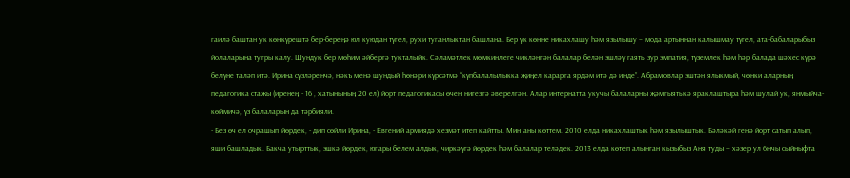гаилә баштан ук көнкүрештә бер-береңә юл куюдан түгел, рухи туганлыктан башлана. Бер үк көнне никахлашу һәм язылышу – мода артыннан калышмау түгел, ата-бабаларыбыз йолаларына тугры калу. Шундук бер мөһим әйбергә тукталыйк. Сәламәтлек мөмкинлеге чикләнгән балалар белән эшләү гаять зур эмпатия, түземлек һәм һәр балада шәхес күрә белүне таләп итә. Ирина сүзләренчә, нәкъ менә шундый һөнәри күрсәтмә “күпбалалылыкка җиңел карарга ярдәм итә дә инде”. Абрамовлар эштән ялыкмый, чөнки аларның педагогика стажы (иренең - 16 , хатынының 20 ел) йорт педагогикасы өчен нигезгә әверелгән. Алар интернатта укучы балаларны җәмгыятькә яраклаштыра һәм шулай ук, янмыйча-көймичә, үз балаларын да тәрбияли.
- Без өч ел очрашып йөрдек, - дип сөйли Ирина, - Евгений армиядә хезмәт итеп кайтты. Мин аны көттем. 2010 елда никахлаштык һәм язылыштык. Бәләкәй генә йорт сатып алып, яши башладык. Бакча утырттык, эшкә йөрдек, югары белем алдык, чиркәүгә йөрдек һәм балалар теләдек. 2013 елда көтеп алынган кызыбыз Аня туды – хәзер ул 6нчы сыйныфта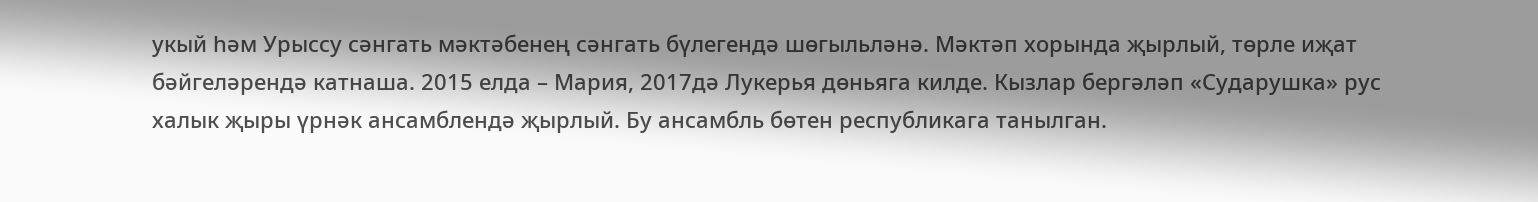укый һәм Урыссу сәнгать мәктәбенең сәнгать бүлегендә шөгыльләнә. Мәктәп хорында җырлый, төрле иҗат бәйгеләрендә катнаша. 2015 елда – Мария, 2017дә Лукерья дөньяга килде. Кызлар бергәләп «Сударушка» рус халык җыры үрнәк ансамблендә җырлый. Бу ансамбль бөтен республикага танылган.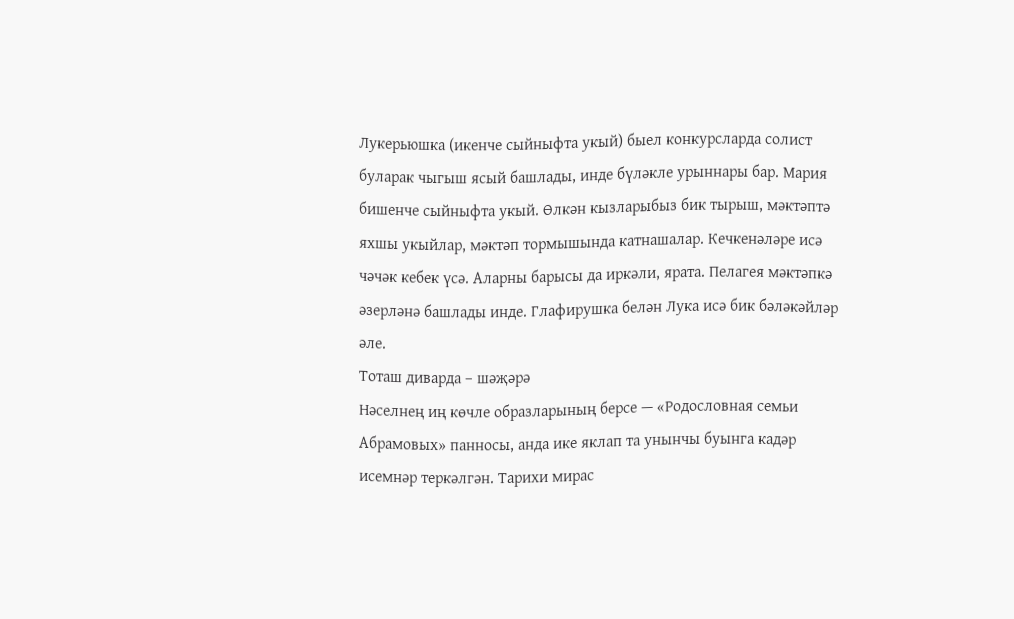Лукерьюшка (икенче сыйныфта укый) быел конкурсларда солист буларак чыгыш ясый башлады, инде бүләкле урыннары бар. Мария бишенче сыйныфта укый. Өлкән кызларыбыз бик тырыш, мәктәптә яхшы укыйлар, мәктәп тормышында катнашалар. Кечкенәләре исә чәчәк кебек үсә. Аларны барысы да иркәли, ярата. Пелагея мәктәпкә әзерләнә башлады инде. Глафирушка белән Лука исә бик бәләкәйләр әле.
Тоташ диварда – шәҗәрә
Нәселнең иң көчле образларының берсе — «Родословная семьи Абрамовых» панносы, анда ике яклап та унынчы буынга кадәр исемнәр теркәлгән. Тарихи мирас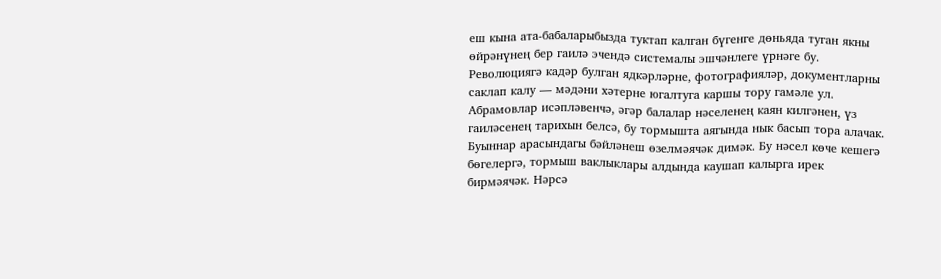еш кына ата-бабаларыбызда туктап калган бүгенге дөньяда туган якны өйрәнүнең бер гаилә эчендә системалы эшчәнлеге үрнәге бу. Революциягә кадәр булган ядкәрләрне, фотографияләр, документларны саклап калу — мәдәни хәтерне югалтуга каршы тору гамәле ул. Абрамовлар исәпләвенчә, әгәр балалар нәселенең каян килгәнен, үз гаиләсенең тарихын белсә, бу тормышта аягында нык басып тора алачак. Буыннар арасындагы бәйләнеш өзелмәячәк димәк. Бу нәсел көче кешегә бөгелергә, тормыш ваклыклары алдында каушап калырга ирек бирмәячәк. Нәрсә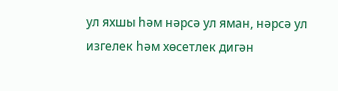ул яхшы һәм нәрсә ул яман, нәрсә ул изгелек һәм хөсетлек дигән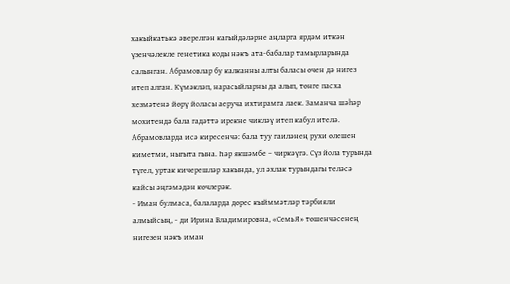хакыйкатькә әверелгән кагыйдәләрне аңларга ярдәм иткән үзенчәлекле генетика коды нәкъ ата-бабалар тамырларында салынган. Абрамовлар бу калканны алты баласы өчен дә нигез итеп алган. Күмәкләп, нарасыйларны да алып, төнге пасха хезмәтенә йөрү йоласы аеруча ихтирамга лаек. Заманча шәһәр мохитендә бала гадәттә ирекне чикләү итеп кабул ителә. Абрамовларда исә киресенчә: бала туу гаиләнең рухи өлешен киметми, ныгыта гына. Һәр якшәмбе – чиркәүгә. Сүз йола турында түгел, уртак кичерешләр хакында, ул әхлак турындагы теләсә кайсы әңгәмәдән көчлерәк.
- Иман булмаса, балаларда дөрес кыйммәтләр тәрбияли алмыйсың, - ди Ирина Владимировна, «СемьЯ» төшенчәсенең нигезен нәкъ иман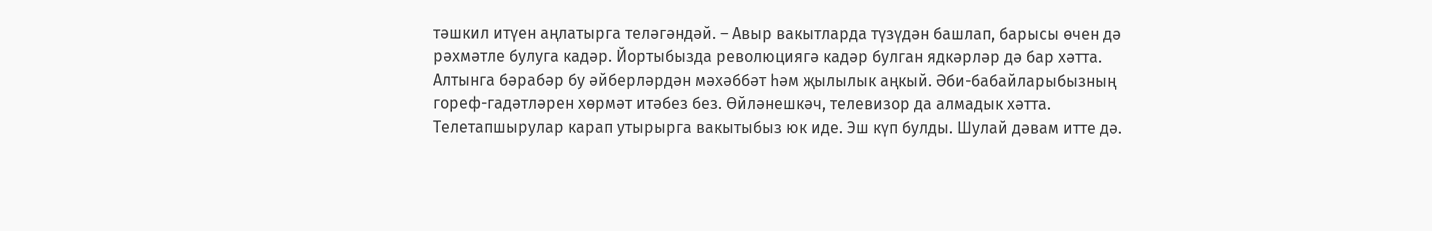тәшкил итүен аңлатырга теләгәндәй. – Авыр вакытларда түзүдән башлап, барысы өчен дә рәхмәтле булуга кадәр. Йортыбызда революциягә кадәр булган ядкәрләр дә бар хәтта. Алтынга бәрабәр бу әйберләрдән мәхәббәт һәм җылылык аңкый. Әби-бабайларыбызның гореф-гадәтләрен хөрмәт итәбез без. Өйләнешкәч, телевизор да алмадык хәтта. Телетапшырулар карап утырырга вакытыбыз юк иде. Эш күп булды. Шулай дәвам итте дә.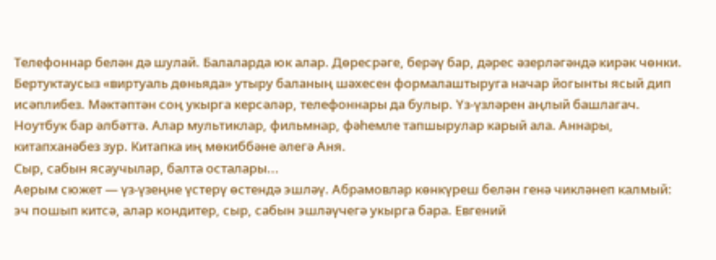Телефоннар белән дә шулай. Балаларда юк алар. Дөресрәге, берәү бар, дәрес әзерләгәндә кирәк чөнки. Бертуктаусыз «виртуаль дөньяда» утыру баланың шәхесен формалаштыруга начар йогынты ясый дип исәплибез. Мәктәптән соң укырга керсәләр, телефоннары да булыр. Үз-үзләрен аңлый башлагач. Ноутбук бар әлбәттә. Алар мультиклар, фильмнар, фәһемле тапшырулар карый ала. Аннары, китапханәбез зур. Китапка иң мөкиббәне әлегә Аня.
Сыр, сабын ясаучылар, балта осталары...
Аерым сюжет — үз-үзеңне үстерү өстендә эшләү. Абрамовлар көнкүреш белән генә чикләнеп калмый: эч пошып китсә, алар кондитер, сыр, сабын эшләүчегә укырга бара. Евгений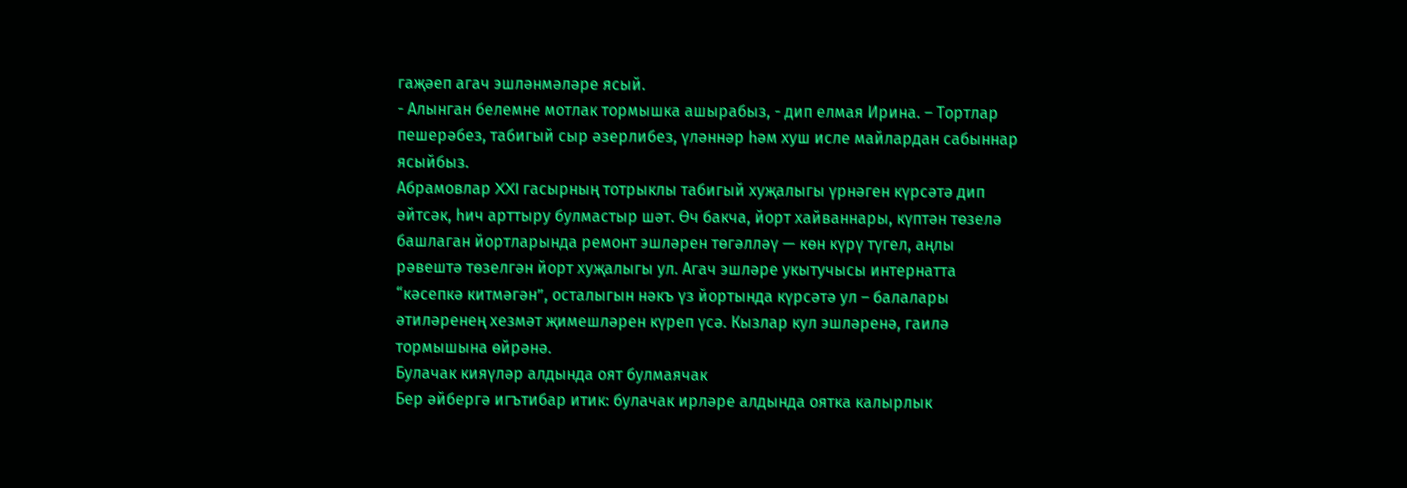гаҗәеп агач эшләнмәләре ясый.
- Алынган белемне мотлак тормышка ашырабыз, - дип елмая Ирина. – Тортлар пешерәбез, табигый сыр әзерлибез, үләннәр һәм хуш исле майлардан сабыннар ясыйбыз.
Абрамовлар XXI гасырның тотрыклы табигый хуҗалыгы үрнәген күрсәтә дип әйтсәк, һич арттыру булмастыр шәт. Өч бакча, йорт хайваннары, күптән төзелә башлаган йортларында ремонт эшләрен төгәлләү — көн күрү түгел, аңлы рәвештә төзелгән йорт хуҗалыгы ул. Агач эшләре укытучысы интернатта “кәсепкә китмәгән”, осталыгын нәкъ үз йортында күрсәтә ул – балалары әтиләренең хезмәт җимешләрен күреп үсә. Кызлар кул эшләренә, гаилә тормышына өйрәнә.
Булачак кияүләр алдында оят булмаячак
Бер әйбергә игътибар итик: булачак ирләре алдында оятка калырлык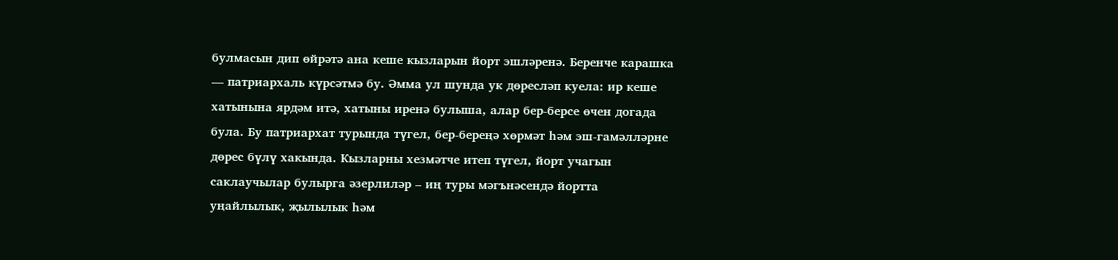булмасын дип өйрәтә ана кеше кызларын йорт эшләренә. Беренче карашка — патриархаль күрсәтмә бу. Әмма ул шунда ук дөресләп куела: ир кеше хатынына ярдәм итә, хатыны иренә булыша, алар бер-берсе өчен догада була. Бу патриархат турында түгел, бер-береңә хөрмәт һәм эш-гамәлләрне дөрес бүлү хакында. Кызларны хезмәтче итеп түгел, йорт учагын саклаучылар булырга әзерлиләр – иң туры мәгънәсендә йортта уңайлылык, җылылык һәм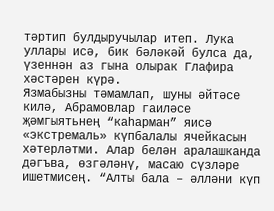тәртип булдыручылар итеп. Лука уллары исә, бик бәләкәй булса да, үзеннән аз гына олырак Глафира хәстәрен күрә.
Язмабызны тәмамлап, шуны әйтәсе килә, Абрамовлар гаиләсе җәмгыятьнең “каһарман” яисә «экстремаль» күпбалалы ячейкасын хәтерләтми. Алар белән аралашканда дәгъва, өзгәләнү, масаю сүзләре ишетмисең. “Алты бала – әлләни күп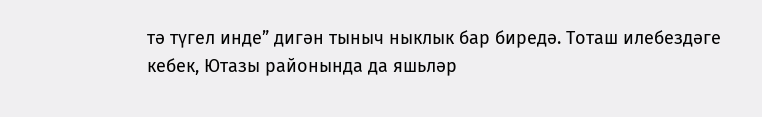тә түгел инде” дигән тыныч ныклык бар биредә. Тоташ илебездәге кебек, Ютазы районында да яшьләр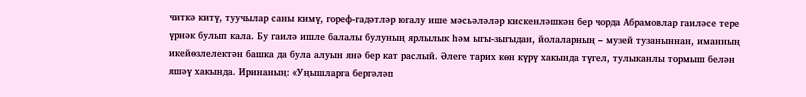читкә китү, туучылар саны кимү, гореф-гадәтләр югалу ише мәсьәләләр кискенләшкән бер чорда Абрамовлар гаиләсе тере үрнәк булып кала. Бу гаилә ишле балалы булуның ярлылык һәм ыгы-зыгыдан, йолаларның – музей тузаныннан, иманның икейөзлелектән башка да була алуын янә бер кат раслый. Әлеге тарих көн күрү хакында түгел, тулыканлы тормыш белән яшәү хакында. Иринаның: «Уңышларга бергәләп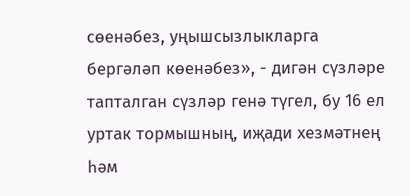сөенәбез, уңышсызлыкларга бергәләп көенәбез», - дигән сүзләре тапталган сүзләр генә түгел, бу 16 ел уртак тормышның, иҗади хезмәтнең һәм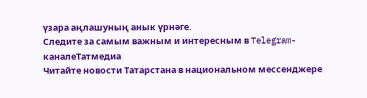үзара аңлашуның анык үрнәге.
Следите за самым важным и интересным в Telegram-каналеТатмедиа
Читайте новости Татарстана в национальном мессенджере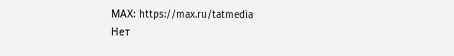MАХ: https://max.ru/tatmedia
Нет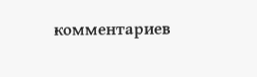комментариев